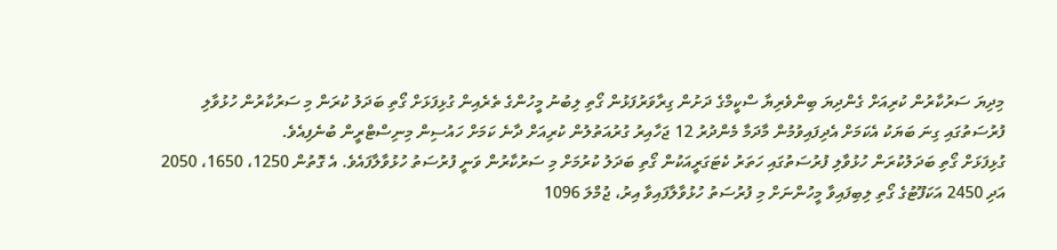މިދިޔަ ސަރުކާރުން ކުރިއަށް ގެންދިޔަ ބިންވެރިޔާ ސްކީމްގެ ދަށުން ގިރާވަރުފަޅުން ގޯތި ލިބުނު މީހުންގެ ތެރެއިން ގުޅިފަޅަށް ގޯތި ބަދަލު ކުރަން މި ސަރުކާރުން ހުޅުވާލި ފުރުސަތުގައި ގިނަ ބަޔަކު އެކަމަށް އެދިފައިވުމުން މާދަމާ މެންދުރު 12 ޖަހާއިރު ގުރުއަތުލުން ކުރިއަށް ދާނެ ކަމަށް ހައުސިން މިނިސްޓްރީން ބުނެފިއެވެ.
ގުޅިފަޅަށް ގޯތި ބަދަލުކުރަން ހުޅުވާލި ފުރުސަތުގައި ހަތަރު ކެޓަގަރީއަކުން ގޯތި ބަދަލު ކުރުމަށް މި ސަރުކާރުން ވަނީ ފުރުސަތު ހުޅުވާލާފައެވެ. އެ ގޮތުން 1250، 1650، 2050 އަދި 2450 އަކަފޫޓުގެ ގޯތި ލިބިފައިވާ މީހުންނަށް މި ފުރުސަތު ހުޅުވާލާފައިވާ އިރު، ޖުމްލަ 1096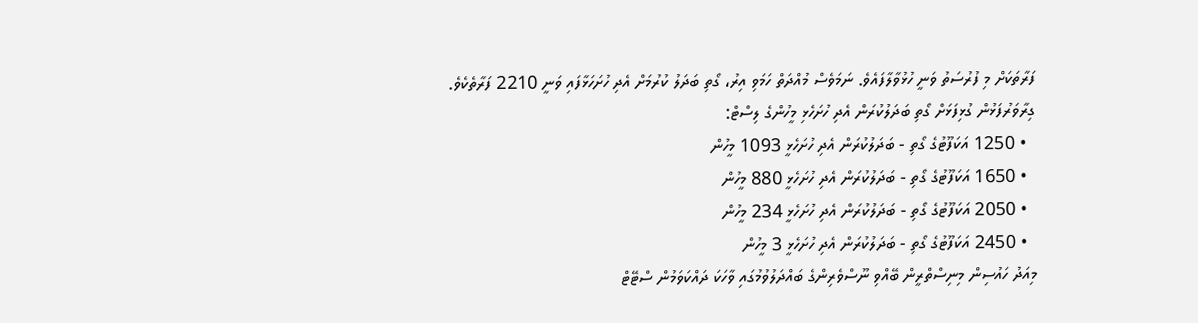ފަރާތަކަށް މި ފުރުސަތު ވަނީ ހުޅުވާލާފައެވެ. ނަމަވެސް މުއްދަތް ހަމަވި އިރު، ގޯތި ބަދަލު ކުރުމަށް އެދި ހުށަހަޅާފައި ވަނީ 2210 ފަރާތެކެވެ.
ގިރާވަރުފަޅުން ގުޅިފަޅަށް ގޯތި ބަދަލުކުރަން އެދި ހުށަހެޅި މީހުންގެ ލިސްޓް:
  • 1250 އަކަފޫޓުގެ ގޯތި - ބަދަލުކުރަން އެދި ހުށަހެޅީ 1093 މީހުން
  • 1650 އަކަފޫޓުގެ ގޯތި - ބަދަލުކުރަން އެދި ހުށަހެޅީ 880 މީހުން
  • 2050 އަކަފޫޓުގެ ގޯތި - ބަދަލުކުރަން އެދި ހުށަހެޅީ 234 މީހުން
  • 2450 އަކަފޫޓުގެ ގޯތި - ބަދަލުކުރަން އެދި ހުށަހެޅީ 3 މީހުން
މިއަދު ހައުސިން މިނިސްތްރީން ބޭއްވި ނޫސްވެރިންގެ ބައްދަލުވުމުގައި ވާހަކަ ދައްކަވަމުން ސްޓޭޓް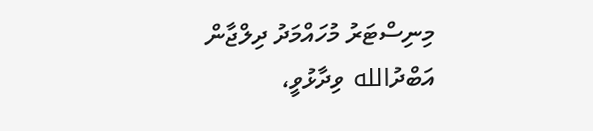މިނިސްޓަރު މުހައްމަދު ދިލްޖާން އަބްދުالله ވިދާޅުވީ،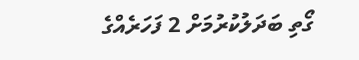ގޯތި ބަދަލުކުރުމަށް 2 ފަހަރެއްގެ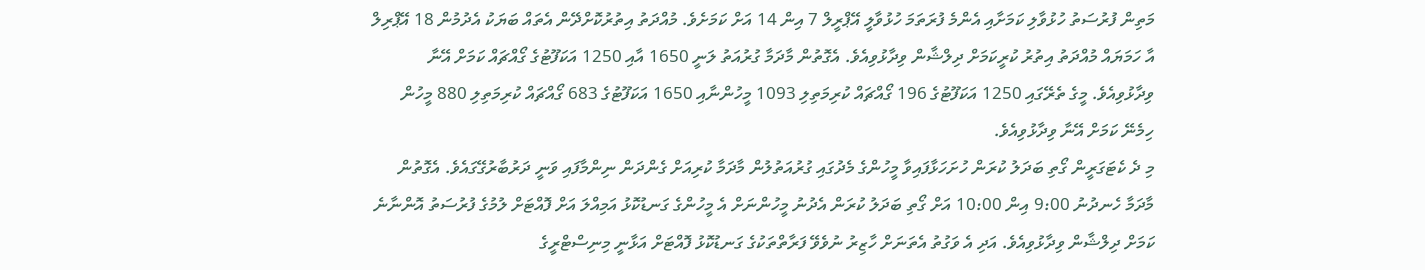މަތިން ފުރުސަތު ހުޅުވާލި ކަމަށާއި އެންމެ ފުރަތަމަ ހުޅުވާލީ އޭޕްރީލް 7 އިން 14 އަށް ކަމަށެވެ. މުއްދަތު އިތުރުކޮށްދޭން އެތައް ބަޔަކު އެދުމުން 18 އޭޕްރިލް އާ ހަމަޔައް މުއްދަތު އިތުރު ކުރީކަމަށް ދިލްޝާން ވިދާޅުވިއެވެ. އެގޮތުން މާދަމާ ގުރުއަތު ލަނީ 1650 އާއި 1250 އަކަފޫޓުގެ ގޯއްޗައް ކަމަށް އޭނާ ވިދާޅުވިއެވެ. މީގެ ތެރޭގައި 1250 އަކަފޫޓުގެ 196 ގޯއްޗައް ކުރިމަތިލި 1093 މީހުންނާއި 1650 އަކަފޫޓުގެ 683 ގޯއްޗައް ކުރިމަތިލި 880 މީހުން ހިމެނޭ ކަމަށް އޭނާ ވިދާޅުވިއެވެ.
މި ދެ ކެޓަގަރީން ގޯތި ބަދަލު ކުރަން ހުށަހަޅާފައިވާ މީހުންގެ މެދުގައި ގުރުއަތުލުން މާދަމާ ކުރިއަށް ގެންދަން ނިންމާފައި ވަނީ ދަރުބާރުގޭގައެވެ. އެގޮތުން މާދަމާ ހެނދުނު 9:00 އިން 10:00 އަށް ގޯތި ބަދަލު ކުރަން އެދުނު މީހުންނަށް އެ މީހުންގެ ގަނޑުކޮޅު އަމިއްލަ އަށް ފޮއްޓަށް ލުމުގެ ފުރުސަތު އޮންނާނެ ކަމަށް ދިލްޝާން ވިދާޅުވިއެވެ. އަދި އެ ވަގުތު އެތަނަށް ހާޒިރު ނުވެވޭ ފަރާތްތަކުގެ ގަނޑުކޮޅު ފޮއްޓަށް އަޅާނީ މިނިސްޓްރީގެ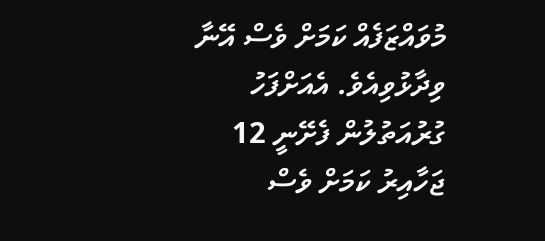މުވައްޒަފެއް ކަމަށް ވެސް އޭނާ ވިދާޅުވިއެވެ. އެއަށްފަހު ގުރުއަތުލުން ފެށޭނީ 12 ޖަހާއިރު ކަމަށް ވެސް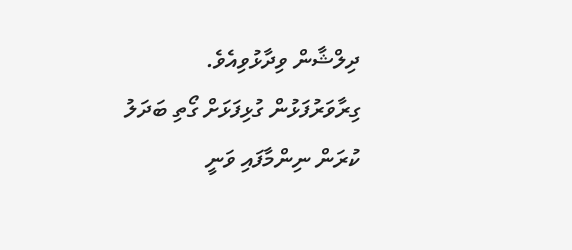ދިލްޝާން ވިދާޅުވިއެވެ.
ގިރާވަރުފަޅުން ގުޅިފަޅަށް ގޯތި ބަދަލު ކުރަން ނިންމާފައި ވަނީ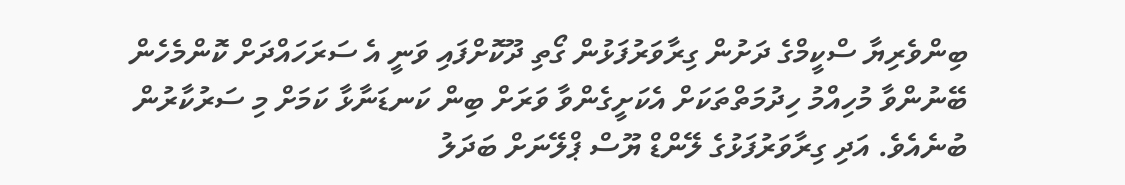ބިންވެރިޔާ ސްކީމްގެ ދަށުން ގިރާވަރުފަޅުން ގޯތި ދޫކޮށްފައި ވަނީ އެ ސަރަހައްދަށް ކޮންމެހެން ބޭނުންވާ މުހިއްމު ހިދުމަތްތަކަށް އެކަށީގެންވާ ވަރަށް ބިން ކަނޑަނާޅާ ކަމަށް މި ސަރުކާރުން ބުނެއެވެ. އަދި ގިރާވަރުފަޅުގެ ލޭންޑް ޔޫސް ޕްލޭނަށް ބަދަލު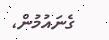ގެނައުމުން،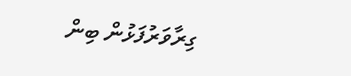ގިރާވަރުފަޅުން ބިން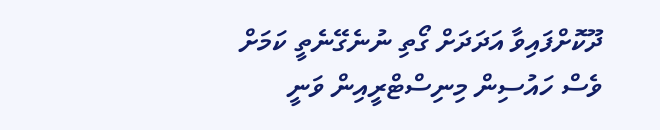ދޫކޮށްފައިވާ އަދަދަށް ގޯތި ނުނެގޭނެތީ ކަމަށް ވެސް ހައުސިން މިނިސްޓްރީއިން ވަނީ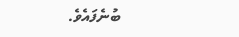ބުނެފައެވެ.